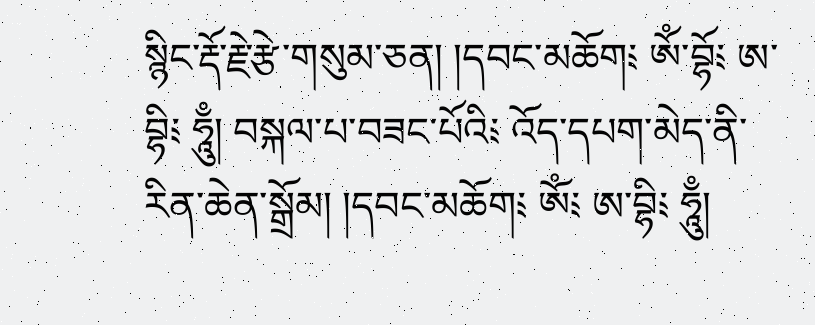སྙིང་རྡོ་རྗེ་རྩེ་གསུམ་ཅན། །དབང་མཆོག༴ ༀ་བྷོ༴ ཨ་བྷི༴ ཧཱུྃ། བསྐལ་པ་བཟང་པོའི༴ འོད་དཔག་མེད་ནི་རིན་ཆེན་སྒྲོམ། །དབང་མཆོག༴ ༀ༴ ཨ་བྷི༴ ཧཱུྃ།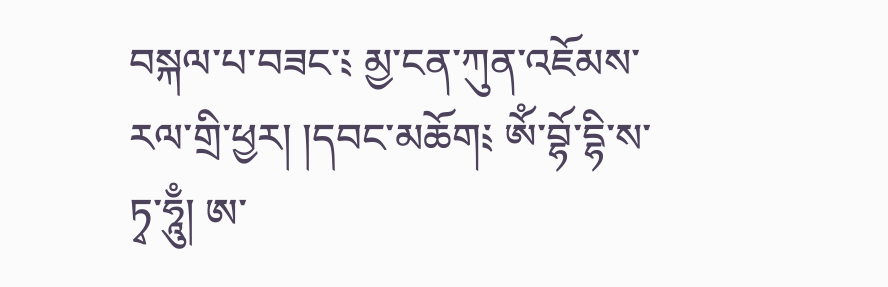བསྐལ་པ་བཟང་༴ མྱ་ངན་ཀུན་འཇོམས་རལ་གྲི་ཕྱར། །དབང་མཆོག༴ ༀ་བྷོ་དྷི་ས་ཏྭ་ཧཱུྃ། ཨ་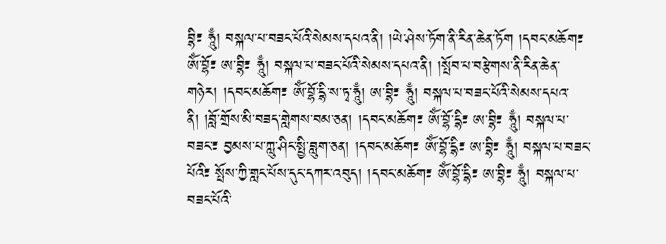བྷི༴ ཧཱུྃ། བསྐལ་པ་བཟང་པོའི་སེམས་དཔའ་ནི། །ཡེ་ཤེས་ཏོག་ནི་རིན་ཆེན་ཏོག །དབང་མཆོག༴ ༀ་བྷོ༴ ཨ་བྷི༴ ཧཱུྃ། བསྐལ་པ་བཟང་པོའི་སེམས་དཔའ་ནི། །སྤོབ་པ་བརྩེགས་ནི་རིན་ཆེན་གཉེར། །དབང་མཆོག༴ ༀ་བྷོ་དྷི་ས་ཏྭ་ཧཱུྃ། ཨ་བྷི༴ ཧཱུྃ། བསྐལ་པ་བཟང་པོའི་སེམས་དཔའ་ནི། །བློ་གྲོས་མི་བཟད་གླེགས་བམ་ཅན། །དབང་མཆོག༴ ༀ་བྷོ་དྷི༴ ཨ་བྷི༴ ཧཱུྃ། བསྐལ་པ་བཟང་༴ བྱམས་པ་ཀླུ་ཤིང་སྤྱི་བླུག་ཅན། །དབང་མཆོག༴ ༀ་བྷོ་དྷི༴ ཨ་བྷི༴ ཧཱུྃ། བསྐལ་པ་བཟང་པོའི༴ སྤོས་ཀྱི་གླང་པོས་དུང་དཀར་འབུད། །དབང་མཆོག༴ ༀ་བྷོ་དྷི༴ ཨ་བྷི༴ ཧཱུྃ། བསྐལ་པ་བཟང་པོའི་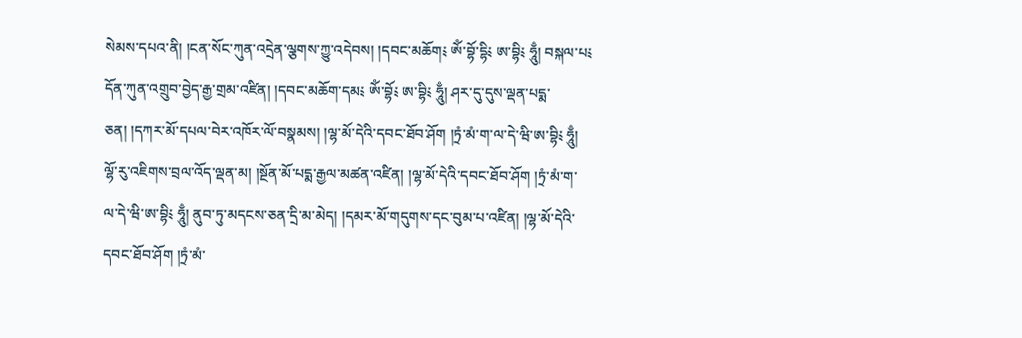སེམས་དཔའ་ནི། །ངན་སོང་ཀུན་འདྲེན་ལྕགས་ཀྱུ་འདེབས། །དབང་མཆོག༴ ༀ་བྷོ་དྷི༴ ཨ་བྷི༴ ཧཱུྃ། བསྐལ་པ༴ དོན་ཀུན་འགྲུབ་བྱེད་རྒྱ་གྲམ་འཛིན། །དབང་མཆོག་དམ༴ ༀ་བྷོ༴ ཨ་བྷི༴ ཧཱུྃ། ཤར་དུ་དུས་ལྡན་པདྨ་ཅན། །དཀར་མོ་དཔལ་བེར་འཁོར་ལོ་བསྣམས། །ལྷ་མོ་དེའི་དབང་ཐོབ་ཤོག །ཏྲཾ་མཾ་ག་ལ་དེ་ཝི་ཨ་བྷི༴ ཧཱུྃ། ལྷོ་རུ་འཇིགས་བྲལ་འོད་ལྡན་མ། །སྔོན་མོ་པདྨ་རྒྱལ་མཚན་འཛིན། །ལྷ་མོ་དེའི་དབང་ཐོབ་ཤོག །ཏྲཾ་མཾ་ག་ལ་དེ་ཝི་ཨ་བྷི༴ ཧཱུྃ། ནུབ་ཏུ་མདངས་ཅན་དྲི་མ་མེད། །དམར་མོ་གདུགས་དང་བུམ་པ་འཛིན། །ལྷ་མོ་དེའི་དབང་ཐོབ་ཤོག །ཏྲཾ་མཾ་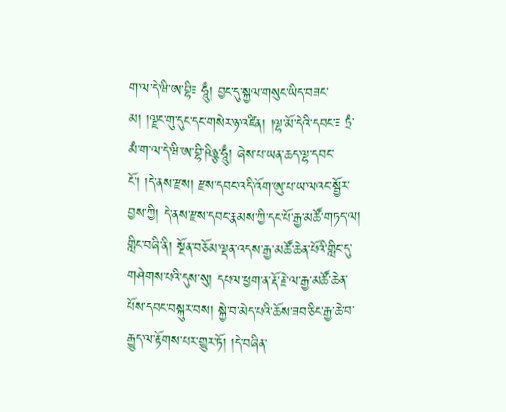ག་ལ་དེ་ཝི་ཨ་བྷི༴ ཧཱུྃ། བྱང་དུ་སྐྱལ་གསུང་ཡིད་བཟང་མ། །ལྗང་གུ་དུང་དང་གསེར་ཉ་འཛིན། །ལྷ་མོ་དེའི་དབང་༴ ཏྲཾ་མཾ་ག་ལ་དེ་ཝི་ཨ་བྷི་ཥིཉྩ་ཧཱུྃ། ཞེས་པ་ཡན་ཆད་ལྷ་དབང་ངོ་། །དེ་ནས་རྫས། རྫས་དབང་འདི་འོག་ཨུ་པ་ཡ་ལའང་སྦྱོར་བྱས་ཀྱི། དེ་ནས་རྫས་དབང་རྣམས་ཀྱི་དང་པོ་རྒྱ་མཚོ་གཏད་ལ། གླིང་བཞི་ནི། སྔོན་བཅོམ་ལྡན་འདས་རྒྱ་མཚོ་ཆེན་པོའི་གླིང་དུ་གཤེགས་པའི་དུས་སུ། དཔལ་ཕྱག་ན་རྡོ་རྗེ་ལ་རྒྱ་མཚོ་ཆེན་པོས་དབང་བསྐུར་བས། སྐྱེ་བ་མེད་པའི་ཆོས་ཟབ་ཅིང་རྒྱ་ཆེ་བ་རྒྱུད་ལ་རྟོགས་པར་གྱུར་ཏོ། །དེ་བཞིན་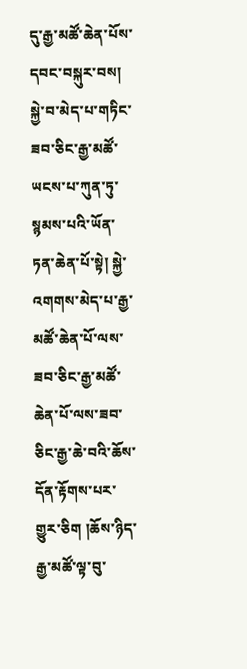དུ་རྒྱ་མཚོ་ཆེན་པོས་དབང་བསྐུར་བས། སྐྱེ་བ་མེད་པ་གཏིང་ཟབ་ཅིང་རྒྱ་མཚོ་ཡངས་པ་ཀུན་ཏུ་སྙམས་པའི་ཡོན་ཏན་ཆེན་པོ་སྟེ། སྐྱེ་འགགས་མེད་པ་རྒྱ་མཚོ་ཆེན་པོ་ལས་ཟབ་ཅིང་རྒྱ་མཚོ་ཆེན་པོ་ལས་ཟབ་ཅིང་རྒྱ་ཆེ་བའི་ཆོས་དོན་རྟོགས་པར་གྱུར་ཅིག །ཆོས་ཉིད་རྒྱ་མཚོ་ལྟ་བུ་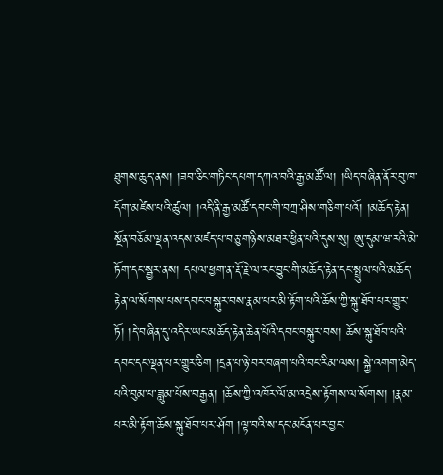ཐུགས་ཆུད་ནས། །ཟབ་ཅིང་གཏིང་དཔག་དཀའ་བའི་རྒྱ་མཚོ་ལ། །ཡིད་བཞིན་ནོར་བུ་ཁ་དོག་མཛེས་པའི་ཚུལ། །འདི་ནི་རྒྱ་མཚོ་དབང་གི་བཀྲ་ཤིས་གཅིག་པའོ། །མཆོད་རྟེན། སྔོན་བཅོམ་ལྡན་འདས་མཛད་པ་བཅུ་གཉིས་མཐར་ཕྱིན་པའི་དུས་སུ། ཨུ་དུམ་ཝ་རའི་མེ་ཏོག་དང་སྦྱར་ནས། དཔལ་ཕྱག་ན་རྡོ་རྗེ་ལ་རང་བྱུང་གི་མཆོད་རྟེན་དང་སྤྲུལ་པའི་མཆོད་རྟེན་ལ་སོགས་པས་དབང་བསྐུར་བས་རྣམ་པར་མི་རྟོག་པའི་ཆོས་ཀྱི་སྐུ་ཐོབ་པར་གྱུར་ཏོ། །དེ་བཞིན་དུ་འདིར་ཡང་མཆོད་རྟེན་ཆེན་པོའི་དབང་བསྐུར་བས། ཆོས་སྐུ་ཐོབ་པའི་དབང་དང་ལྡན་པར་གྱུར་ཅིག །དྲན་པ་ཉེ་བར་བཞག་པའི་བང་རིམ་ལས། སྐྱེ་འགག་མེད་པའི་བུམ་པ་ཟླུམ་པོས་བརྒྱན། །ཆོས་ཀྱི་འཁོར་ལོ་མ་འདྲེས་རྟོགས་ལ་སོགས། །རྣམ་པར་མི་རྟོག་ཆོས་སྐུ་ཐོབ་པར་ཤོག །ལྟ་བའི་ས་དང་མངོན་པར་བྱང་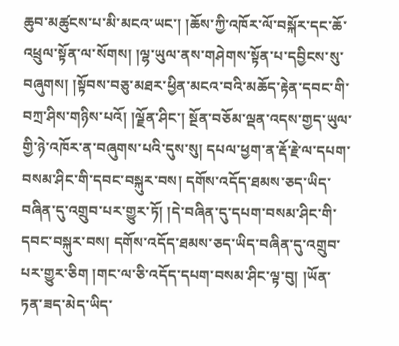ཆུབ་མཚུངས་པ་མི་མངའ་ཡང་། །ཆོས་ཀྱི་འཁོར་ལོ་བསྐོར་དང་ཆོ་འཕྲུལ་སྟོན་ལ་སོགས། །ལྷ་ཡུལ་ནས་གཤེགས་སྟོན་པ་དབྱིངས་སུ་བཞུགས། །སྟོབས་བཅུ་མཐར་ཕྱིན་མངའ་བའི་མཆོད་རྟེན་དབང་གི་བཀྲ་ཤིས་གཉིས་པའོ། །ལྗོན་ཤིང་། སྔོན་བཅོམ་ལྡན་འདས་གྱད་ཡུལ་གྱི་ཉེ་འཁོར་ན་བཞུགས་པའི་དུས་སུ། དཔལ་ཕྱག་ན་རྡོ་རྗེ་ལ་དཔག་བསམ་ཤིང་གི་དབང་བསྐུར་བས། དགོས་འདོད་ཐམས་ཅད་ཡིད་བཞིན་དུ་འགྲུབ་པར་གྱུར་ཏོ། །དེ་བཞིན་དུ་དཔག་བསམ་ཤིང་གི་དབང་བསྐུར་བས། དགོས་འདོད་ཐམས་ཅད་ཡིད་བཞིན་དུ་འགྲུབ་པར་གྱུར་ཅིག །གང་ལ་ཅི་འདོད་དཔག་བསམ་ཤིང་ལྟ་བུ། །ཡོན་ཏན་ཟད་མེད་ཡིད་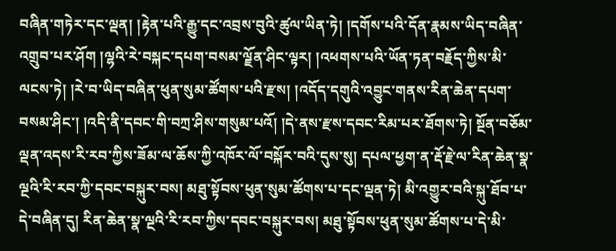བཞིན་གཏེར་དང་ལྡན། །རྟེན་པའི་རྒྱུ་དང་འབྲས་བུའི་ཚུལ་ཡིན་ཏེ། །དགོས་པའི་དོན་རྣམས་ཡིད་བཞིན་འགྲུབ་པར་ཤོག །ལྷའི་རེ་བསྐང་དཔག་བསམ་ལྗོན་ཤིང་ལྟར། །འཕགས་པའི་ཡོན་ཏན་བརྗོད་ཀྱིས་མི་ལངས་ཏེ། །རེ་བ་ཡིད་བཞིན་ཕུན་སུམ་ཚོགས་པའི་རྫས། །འདོད་དགུའི་འབྱུང་གནས་རིན་ཆེན་དཔག་བསམ་ཤིང་། །འདི་ནི་དབང་གི་བཀྲ་ཤིས་གསུམ་པའོ། །དེ་ནས་རྫས་དབང་རིམ་པར་ཐོགས་ཏེ། སྔོན་བཅོམ་ལྡན་འདས་རི་རབ་ཀྱིས་ཟོམ་ལ་ཆོས་ཀྱི་འཁོར་ལོ་བསྐོར་བའི་དུས་སུ། དཔལ་ཕྱག་ན་རྡོ་རྗེ་ལ་རིན་ཆེན་སྣ་ལྔའི་རི་རབ་ཀྱི་དབང་བསྐུར་བས། མཐུ་སྟོབས་ཕུན་སུམ་ཚོགས་པ་དང་ལྡན་ཏེ། མི་འགྱུར་བའི་སྐུ་ཐོབ་པ་དེ་བཞིན་དུ། རིན་ཆེན་སྣ་ལྔའི་རི་རབ་ཀྱིས་དབང་བསྐུར་བས། མཐུ་སྟོབས་ཕུན་སུམ་ཚོགས་པ་དེ་མི་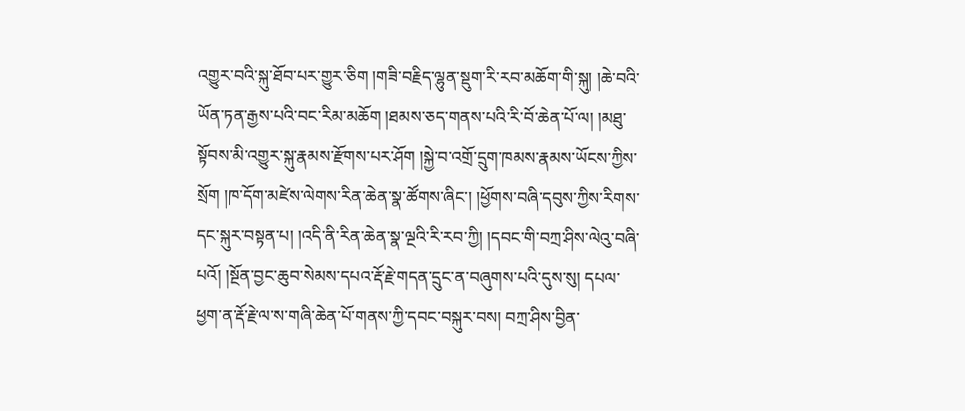འགྱུར་བའི་སྐུ་ཐོབ་པར་གྱུར་ཅིག །གཟི་བརྗིད་ལྷུན་སྡུག་རི་རབ་མཆོག་གི་སྐུ། །ཆེ་བའི་ཡོན་ཏན་རྒྱས་པའི་བང་རིམ་མཆོག །ཐམས་ཅད་གནས་པའི་རི་བོ་ཆེན་པོ་ལ། །མཐུ་སྟོབས་མི་འགྱུར་སྐུ་རྣམས་རྫོགས་པར་ཤོག །སྐྱེ་བ་འགྲོ་དྲུག་ཁམས་རྣམས་ཡོངས་ཀྱིས་སྲོག །ཁ་དོག་མཛེས་ལེགས་རིན་ཆེན་སྣ་ཚོགས་ཞིང་། །ཕྱོགས་བཞི་དབུས་ཀྱིས་རིགས་དང་སྐུར་བསྟན་པ། །འདི་ནི་རིན་ཆེན་སྣ་ལྔའི་རི་རབ་ཀྱི། །དབང་གི་བཀྲ་ཤིས་ལེའུ་བཞི་པའོ། །སྔོན་བྱང་ཆུབ་སེམས་དཔའ་རྡོ་རྗེ་གདན་དྲུང་ན་བཞུགས་པའི་དུས་སུ། དཔལ་ཕྱག་ན་རྡོ་རྗེ་ལ་ས་གཞི་ཆེན་པོ་གནས་ཀྱི་དབང་བསྐུར་བས། བཀྲ་ཤིས་བྱིན་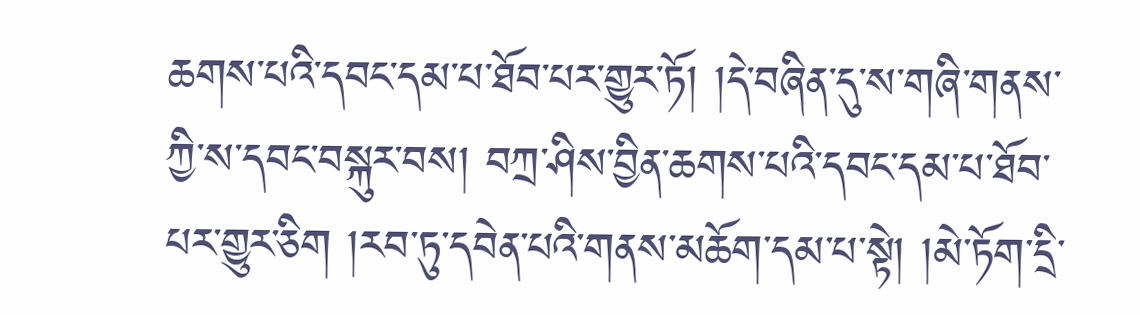ཆགས་པའི་དབང་དམ་པ་ཐོབ་པར་གྱུར་ཏོ། །དེ་བཞིན་དུ་ས་གཞི་གནས་ཀྱི་ས་དབང་བསྐུར་བས། བཀྲ་ཤིས་བྱིན་ཆགས་པའི་དབང་དམ་པ་ཐོབ་པར་གྱུར་ཅིག །རབ་ཏུ་དབེན་པའི་གནས་མཆོག་དམ་པ་སྟེ། །མེ་ཏོག་དྲི་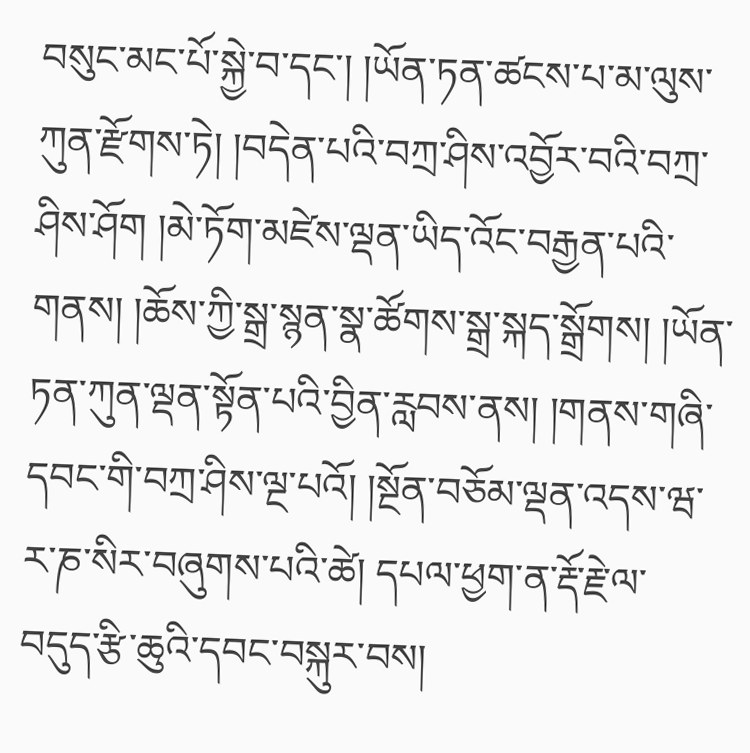བསུང་མང་པོ་སྐྱེ་བ་དང་། །ཡོན་ཏན་ཚངས་པ་མ་ལུས་ཀུན་རྫོགས་ཏེ། །བདེན་པའི་བཀྲ་ཤིས་འབྱོར་བའི་བཀྲ་ཤིས་ཤོག །མེ་ཏོག་མཛེས་ལྡན་ཡིད་འོང་བརྒྱན་པའི་གནས། །ཆོས་ཀྱི་སྒྲ་སྙན་སྣ་ཚོགས་སྒྲ་སྐད་སྒྲོགས། །ཡོན་ཏན་ཀུན་ལྡན་སྟོན་པའི་བྱིན་རླབས་ནས། །གནས་གཞི་དབང་གི་བཀྲ་ཤིས་ལྔ་པའོ། །སྔོན་བཅོམ་ལྡན་འདས་ཝ་ར་ཎ་སིར་བཞུགས་པའི་ཚེ། དཔལ་ཕྱག་ན་རྡོ་རྗེ་ལ་བདུད་རྩི་ཆུའི་དབང་བསྐུར་བས།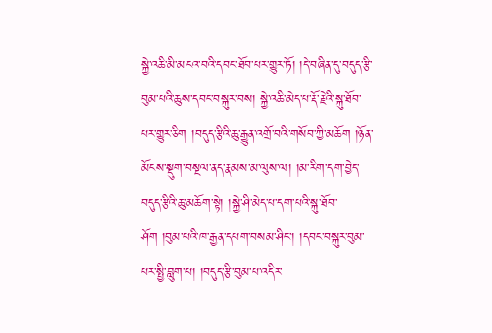སྐྱེ་འཆི་མི་མངའ་བའི་དབང་ཐོབ་པར་གྱུར་ཏོ། །དེ་བཞིན་དུ་བདུད་རྩི་བུམ་པའི་ཆུས་དབང་བསྐུར་བས། སྐྱེ་འཆི་མེད་པ་རྡོ་རྗེའི་སྐུ་ཐོབ་པར་གྱུར་ཅིག །བདུད་རྩིའི་ཆུ་རྒྱུན་འགྲོ་བའི་གསོབ་ཀྱི་མཆོག །ཉོན་མོངས་སྡུག་བསྔལ་ནད་རྣམས་མ་ལུས་ལ། །མ་རིག་དག་བྱེད་བདུད་རྩིའི་ཆུ་མཆོག་སྟེ། །སྐྱེ་ཤི་མེད་པ་དག་པའི་སྐུ་ཐོབ་ཤོག །བུམ་པའི་ཁ་རྒྱན་དཔག་བསམ་ཤིང་། །དབང་བསྐུར་བུམ་པར་སྤྱི་བླུག་པ། །བདུད་རྩི་བུམ་པ་འདིར་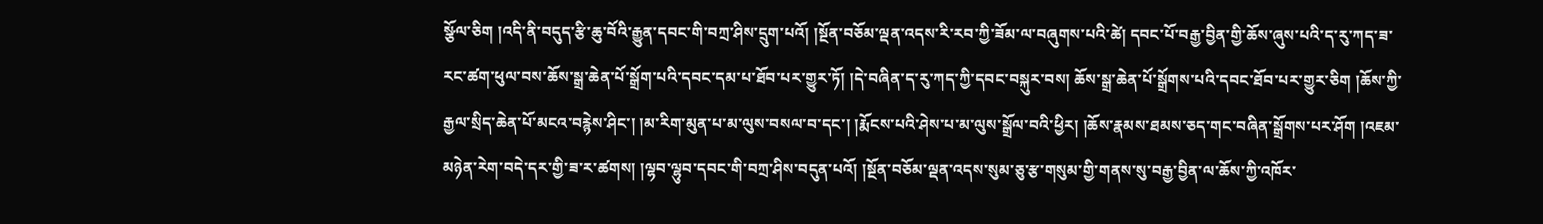སྩོལ་ཅིག །འདི་ནི་བདུད་རྩི་ཆུ་བོའི་རྒྱུན་དབང་གི་བཀྲ་ཤིས་དྲུག་པའོ། །སྔོན་བཅོམ་ལྡན་འདས་རི་རབ་ཀྱི་ཟོམ་ལ་བཞུགས་པའི་ཚེ། དབང་པོ་བརྒྱ་བྱིན་གྱི་ཆོས་ཞུས་པའི་ད་རུ་ཀད་ཟ་རང་ཚག་ཕུལ་བས་ཆོས་སྒྲ་ཆེན་པོ་སྒྲོག་པའི་དབང་དམ་པ་ཐོབ་པར་གྱུར་ཏོ། །དེ་བཞིན་ད་རུ་ཀད་ཀྱི་དབང་བསྐུར་བས། ཆོས་སྒྲ་ཆེན་པོ་སྒྲོགས་པའི་དབང་ཐོབ་པར་གྱུར་ཅིག །ཆོས་ཀྱི་རྒྱལ་སྲིད་ཆེན་པོ་མངའ་བརྙེས་ཤིང་། །མ་རིག་མུན་པ་མ་ལུས་བསལ་བ་དང་། །རྨོངས་པའི་ཤེས་པ་མ་ལུས་སྒྲོལ་བའི་ཕྱིར། །ཆོས་རྣམས་ཐམས་ཅད་གང་བཞིན་སྒྲོགས་པར་ཤོག །འཇམ་མཉེན་རེག་བདེ་དར་གྱི་ཟ་ར་ཚགས། །ལྷབ་ལྷུབ་དབང་གི་བཀྲ་ཤིས་བདུན་པའོ། །སྔོན་བཅོམ་ལྡན་འདས་སུམ་ཅུ་རྩ་གསུམ་གྱི་གནས་སུ་བརྒྱ་བྱིན་ལ་ཆོས་ཀྱི་འཁོར་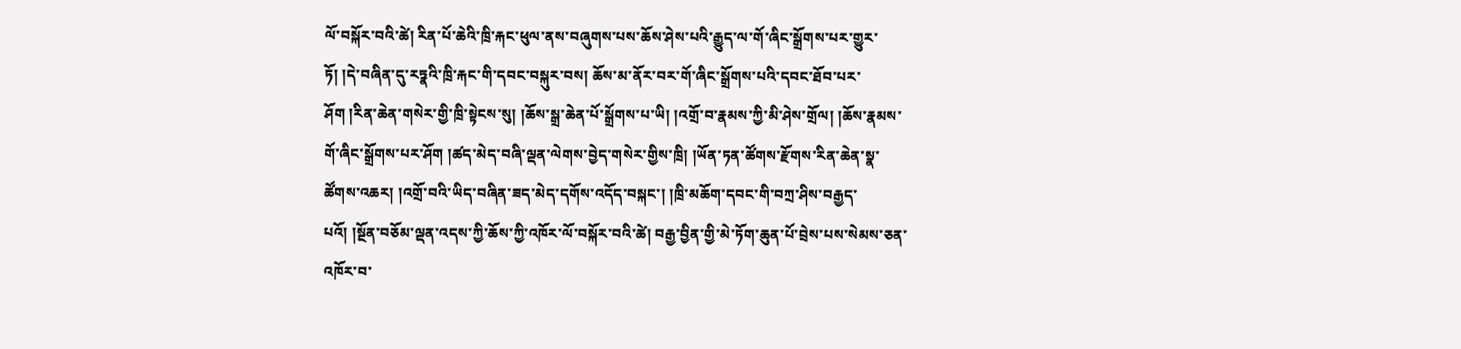ལོ་བསྐོར་བའི་ཚེ། རིན་པོ་ཆེའི་ཁྲི་རྐང་ཕུལ་ནས་བཞུགས་པས་ཆོས་ཤེས་པའི་རྒྱུད་ལ་གོ་ཞིང་སྒྲོགས་པར་གྱུར་ཏོ། །དེ་བཞིན་དུ་རཏྣའི་ཁྲི་རྐང་གི་དབང་བསྐུར་བས། ཆོས་མ་ནོར་བར་གོ་ཞིང་སྒྲོགས་པའི་དབང་ཐོབ་པར་ཤོག །རིན་ཆེན་གསེར་གྱི་ཁྲི་སྟེངས་སུ། །ཆོས་སྒྲ་ཆེན་པོ་སྒྲོགས་པ་ཡི། །འགྲོ་བ་རྣམས་ཀྱི་མི་ཤེས་གྲོལ། །ཆོས་རྣམས་གོ་ཞིང་སྒྲོགས་པར་ཤོག །ཚད་མེད་བཞི་ལྡན་ལེགས་བྱེད་གསེར་གྱིས་ཁྲི། །ཡོན་ཏན་ཚོགས་རྫོགས་རིན་ཆེན་སྣ་ཚོགས་འཆར། །འགྲོ་བའི་ཡིད་བཞིན་ཟད་མེད་དགོས་འདོད་བསྐང་། །ཁྲི་མཆོག་དབང་གི་བཀྲ་ཤིས་བརྒྱད་པའོ། །སྔོན་བཅོམ་ལྡན་འདས་ཀྱི་ཆོས་ཀྱི་འཁོར་ལོ་བསྐོར་བའི་ཚེ། བརྒྱ་བྱིན་གྱི་མེ་ཏོག་ཆུན་པོ་བྲེས་པས་སེམས་ཅན་འཁོར་བ་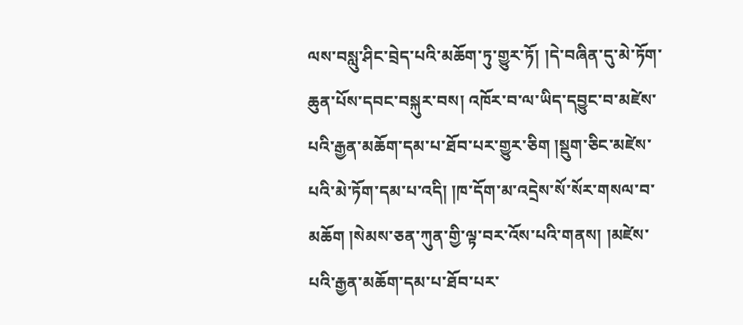ལས་བསླུ་ཤིང་བྲེད་པའི་མཆོག་ཏུ་གྱུར་ཏོ། །དེ་བཞིན་དུ་མེ་ཏོག་ཆུན་པོས་དབང་བསྐུར་བས། འཁོར་བ་ལ་ཡིད་དབྱུང་བ་མཛེས་པའི་རྒྱན་མཆོག་དམ་པ་ཐོབ་པར་གྱུར་ཅིག །སྡུག་ཅིང་མཛེས་པའི་མེ་ཏོག་དམ་པ་འདི། །ཁ་དོག་མ་འདྲེས་སོ་སོར་གསལ་བ་མཆོག །སེམས་ཅན་ཀུན་གྱི་ལྟ་བར་འོས་པའི་གནས། །མཛེས་པའི་རྒྱན་མཆོག་དམ་པ་ཐོབ་པར་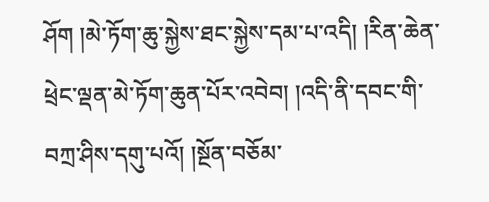ཤོག །མེ་ཏོག་ཆུ་སྐྱེས་ཐང་སྐྱེས་དམ་པ་འདི། །རིན་ཆེན་ཕྲེང་ལྡན་མེ་ཏོག་ཆུན་པོར་འབེབ། །འདི་ནི་དབང་གི་བཀྲ་ཤིས་དགུ་པའོ། །སྔོན་བཅོམ་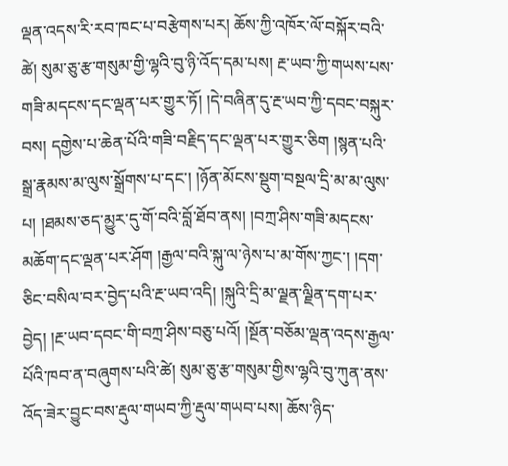ལྡན་འདས་རི་རབ་ཁང་པ་བརྩེགས་པར། ཆོས་ཀྱི་འཁོར་ལོ་བསྐོར་བའི་ཚེ། སུམ་ཅུ་རྩ་གསུམ་གྱི་ལྷའི་བུ་ཉི་འོད་དམ་པས། རྔ་ཡབ་ཀྱི་གཡས་པས་གཟི་མདངས་དང་ལྡན་པར་གྱུར་ཏོ། །དེ་བཞིན་དུ་རྔ་ཡབ་ཀྱི་དབང་བསྐུར་བས། དགྱེས་པ་ཆེན་པོའི་གཟི་བརྗིད་དང་ལྡན་པར་གྱུར་ཅིག །སྙན་པའི་སྒྲ་རྣམས་མ་ལུས་སྒྲོགས་པ་དང་། །ཉོན་མོངས་སྡུག་བསྔལ་དྲི་མ་མ་ལུས་པ། །ཐམས་ཅད་མྱུར་དུ་གོ་བའི་བློ་ཐོབ་ནས། །བཀྲ་ཤིས་གཟི་མདངས་མཆོག་དང་ལྡན་པར་ཤོག །རྒྱལ་བའི་སྐུ་ལ་ཉེས་པ་མ་གོས་ཀྱང་། །དག་ཅིང་བསིལ་བར་བྱེད་པའི་རྔ་ཡབ་འདི། །སྐུའི་དྲི་མ་ལྗན་ལྗིན་དག་པར་བྱེད། །རྔ་ཡབ་དབང་གི་བཀྲ་ཤིས་བཅུ་པའོ། །སྔོན་བཅོམ་ལྡན་འདས་རྒྱལ་པོའི་ཁབ་ན་བཞུགས་པའི་ཚེ། སུམ་ཅུ་རྩ་གསུམ་གྱིས་ལྷའི་བུ་ཀུན་ནས་འོད་ཟེར་བྱུང་བས་རྡུལ་གཡབ་ཀྱི་རྡུལ་གཡབ་པས། ཆོས་ཉིད་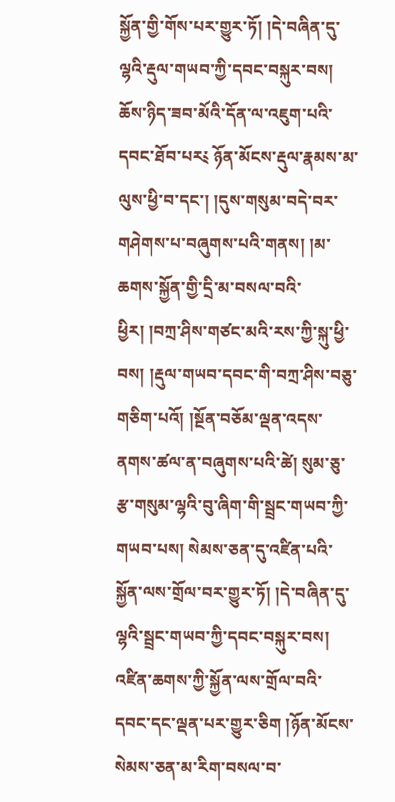སྐྱོན་གྱི་གོས་པར་གྱུར་ཏོ། །དེ་བཞིན་དུ་ལྷའི་རྡུལ་གཡབ་ཀྱི་དབང་བསྐུར་བས། ཆོས་ཉིད་ཟབ་མོའི་དོན་ལ་འཇུག་པའི་དབང་ཐོབ་པར༴ ཉོན་མོངས་རྡུལ་རྣམས་མ་ལུས་ཕྱི་བ་དང་། །དུས་གསུམ་བདེ་བར་གཤེགས་པ་བཞུགས་པའི་གནས། །མ་ཆགས་སྐྱོན་གྱི་དྲི་མ་བསལ་བའི་ཕྱིར། །བཀྲ་ཤིས་གཙང་མའི་རས་ཀྱི་སྐུ་ཕྱི་བས། །རྡུལ་གཡབ་དབང་གི་བཀྲ་ཤིས་བཅུ་གཅིག་པའོ། །སྔོན་བཅོམ་ལྡན་འདས་ནགས་ཚལ་ན་བཞུགས་པའི་ཚེ། སུམ་ཅུ་རྩ་གསུམ་ལྷའི་བུ་ཞིག་གི་སྦྲང་གཡབ་ཀྱི་གཡབ་པས། སེམས་ཅན་དུ་འཛིན་པའི་སྐྱོན་ལས་གྲོལ་བར་གྱུར་ཏོ། །དེ་བཞིན་དུ་ལྷའི་སྦྲང་གཡབ་ཀྱི་དབང་བསྐུར་བས། འཛིན་ཆགས་ཀྱི་སྐྱོན་ལས་གྲོལ་བའི་དབང་དང་ལྡན་པར་གྱུར་ཅིག །ཉོན་མོངས་སེམས་ཅན་མ་རིག་བསལ་བ་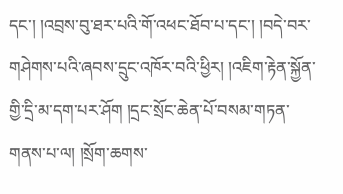དང་། །འབྲས་བུ་ཐར་པའི་གོ་འཕང་ཐོབ་པ་དང་། །བདེ་བར་གཤེགས་པའི་ཞབས་དྲུང་འཁོར་བའི་ཕྱིར། །འཇིག་རྟེན་སྐྱོན་གྱི་དྲི་མ་དག་པར་ཤོག །དྲང་སྲོང་ཆེན་པོ་བསམ་གཏན་གནས་པ་ལ། །སྲོག་ཆགས་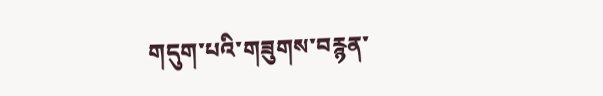གདུག་པའི་གཟུགས་བརྙན་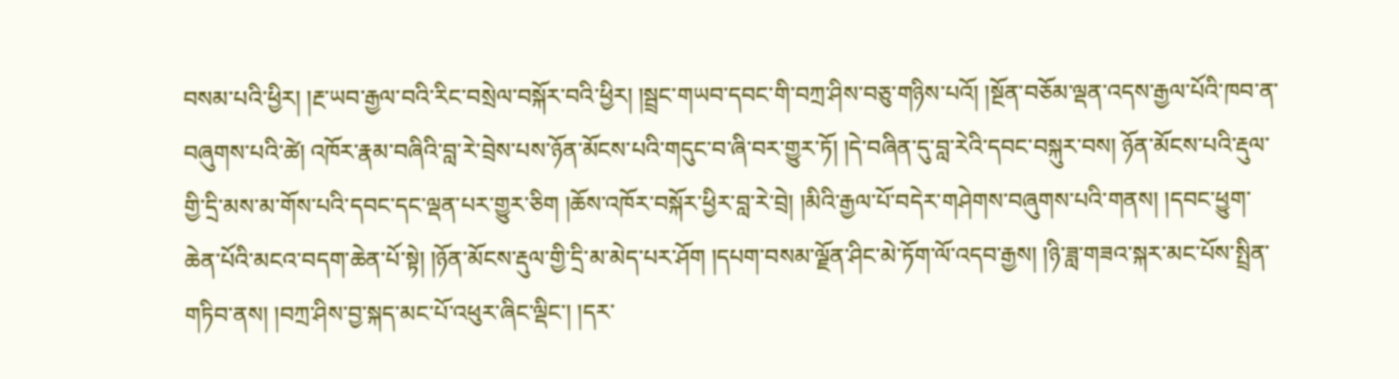བསམ་པའི་ཕྱིར། །རྔ་ཡབ་རྒྱལ་བའི་རིང་བསྲེལ་བསྐོར་བའི་ཕྱིར། །སྦྲང་གཡབ་དབང་གི་བཀྲ་ཤིས་བཅུ་གཉིས་པའོ། །སྔོན་བཅོམ་ལྡན་འདས་རྒྱལ་པོའི་ཁབ་ན་བཞུགས་པའི་ཚེ། འཁོར་རྣམ་བཞིའི་བླ་རེ་བྲེས་པས་ཉོན་མོངས་པའི་གདུང་བ་ཞི་བར་གྱུར་ཏོ། །དེ་བཞིན་དུ་བླ་རེའི་དབང་བསྐུར་བས། ཉོན་མོངས་པའི་རྡུལ་གྱི་དྲི་མས་མ་གོས་པའི་དབང་དང་ལྡན་པར་གྱུར་ཅིག །ཆོས་འཁོར་བསྐོར་ཕྱིར་བླ་རེ་བྲེ། །མིའི་རྒྱལ་པོ་བདེར་གཤེགས་བཞུགས་པའི་གནས། །དབང་ཕྱུག་ཆེན་པོའི་མངའ་བདག་ཆེན་པོ་སྟེ། །ཉོན་མོངས་རྡུལ་གྱི་དྲི་མ་མེད་པར་ཤོག །དཔག་བསམ་ལྗོན་ཤིང་མེ་ཏོག་ལོ་འདབ་རྒྱས། །ཉི་ཟླ་གཟའ་སྐར་མང་པོས་སྤྲིན་གཏིབ་ནས། །བཀྲ་ཤིས་བྱ་སྐད་མང་པོ་འཕུར་ཞིང་ལྡིང་། །དར་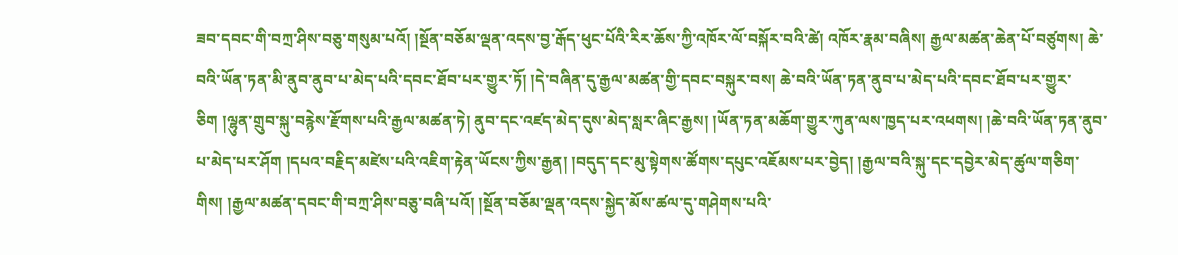ཟབ་དབང་གི་བཀྲ་ཤིས་བཅུ་གསུམ་པའོ། །སྔོན་བཅོམ་ལྡན་འདས་བྱ་རྒོད་ཕུང་པོའི་རིར་ཆོས་ཀྱི་འཁོར་ལོ་བསྐོར་བའི་ཚེ། འཁོར་རྣམ་བཞིས། རྒྱལ་མཚན་ཆེན་པོ་བཙུགས། ཆེ་བའི་ཡོན་ཏན་མི་ནུབ་ནུབ་པ་མེད་པའི་དབང་ཐོབ་པར་གྱུར་ཏོ། །དེ་བཞིན་དུ་རྒྱལ་མཚན་གྱི་དབང་བསྐུར་བས། ཆེ་བའི་ཡོན་ཏན་ནུབ་པ་མེད་པའི་དབང་ཐོབ་པར་གྱུར་ཅིག །ལྷུན་གྲུབ་སྐུ་བརྙེས་རྫོགས་པའི་རྒྱལ་མཚན་ཏེ། ནུབ་དང་འཛད་མེད་དུས་མེད་སླར་ཞིང་རྒྱས། །ཡོན་ཏན་མཆོག་གྱུར་ཀུན་ལས་ཁྱད་པར་འཕགས། །ཆེ་བའི་ཡོན་ཏན་ནུབ་པ་མེད་པར་ཤོག །དཔའ་བརྗིད་མཛེས་པའི་འཇིག་རྟེན་ཡོངས་ཀྱིས་རྒྱན། །བདུད་དང་མུ་སྟེགས་ཚོགས་དཔུང་འཇོམས་པར་བྱེད། །རྒྱལ་བའི་སྐུ་དང་དབྱེར་མེད་ཚུལ་གཅིག་གིས། །རྒྱལ་མཚན་དབང་གི་བཀྲ་ཤིས་བཅུ་བཞི་པའོ། །སྔོན་བཅོམ་ལྡན་འདས་སྐྱེད་མོས་ཚལ་དུ་གཤེགས་པའི་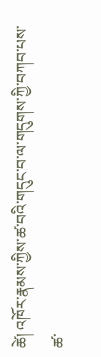ཚེ། འཁོར་རྣམས་ཀྱིས་ཚ་བའི་གདུང་བ་ལ་གདུགས་ཀྱི་བཀབ་པས་ཚ་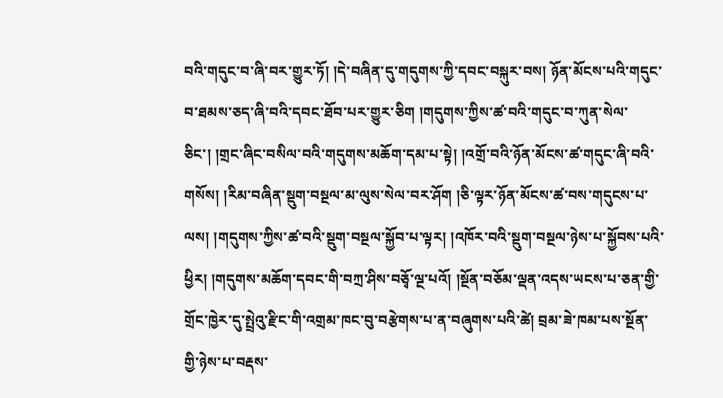བའི་གདུང་བ་ཞི་བར་གྱུར་ཏོ། །དེ་བཞིན་དུ་གདུགས་ཀྱི་དབང་བསྐུར་བས། ཉོན་མོངས་པའི་གདུང་བ་ཐམས་ཅད་ཞི་བའི་དབང་ཐོབ་པར་གྱུར་ཅིག །གདུགས་ཀྱིས་ཚ་བའི་གདུང་བ་ཀུན་སེལ་ཅིང་། །གྲང་ཞིང་བསིལ་བའི་གདུགས་མཆོག་དམ་པ་སྟེ། །འགྲོ་བའི་ཉོན་མོངས་ཚ་གདུང་ཞི་བའི་གསོས། །རིམ་བཞིན་སྡུག་བསྔལ་མ་ལུས་སེལ་བར་ཤོག །ཅི་ལྟར་ཉོན་མོངས་ཚ་བས་གདུངས་པ་ལས། །གདུགས་ཀྱིས་ཚ་བའི་སྡུག་བསྔལ་སྐྱོབ་པ་ལྟར། །འཁོར་བའི་སྡུག་བསྔལ་ཉེས་པ་སྐྱོབས་པའི་ཕྱིར། །གདུགས་མཆོག་དབང་གི་བཀྲ་ཤིས་བཅྭོ་ལྔ་པའོ། །སྔོན་བཅོམ་ལྡན་འདས་ཡངས་པ་ཅན་གྱི་གྲོང་ཁྱེར་དུ་སྤྲེའུ་རྫིང་གི་འགྲམ་ཁང་བུ་བརྩེགས་པ་ན་བཞུགས་པའི་ཚེ། བྲམ་ཟེ་ཁམ་པས་སྔོན་གྱི་ཉེས་པ་བརྡས་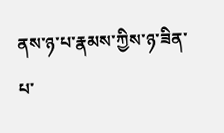ནས་ཉ་པ་རྣམས་ཀྱིས་ཉ་ཟིན་པ་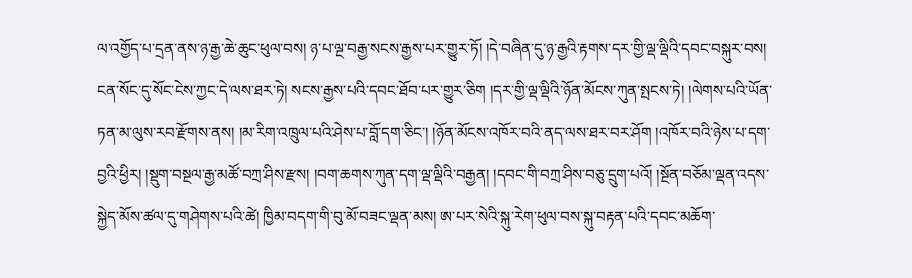ལ་འགྱོད་པ་དྲན་ནས་ཉ་རྒྱ་ཆེ་ཆུང་ཕུལ་བས། ཉ་པ་ལྔ་བརྒྱ་སངས་རྒྱས་པར་གྱུར་ཏོ། །དེ་བཞིན་དུ་ཉ་རྒྱའི་རྟགས་དར་གྱི་ལྡ་ལྡིའི་དབང་བསྐུར་བས། ངན་སོང་དུ་སོང་ངེས་ཀྱང་དེ་ལས་ཐར་ཏེ། སངས་རྒྱས་པའི་དབང་ཐོབ་པར་གྱུར་ཅིག །དར་གྱི་ལྡ་ལྡིའི་ཉོན་མོངས་ཀུན་སྤངས་ཏེ། །ལེགས་པའི་ཡོན་ཏན་མ་ལུས་རབ་རྫོགས་ནས། །མ་རིག་འཁྲུལ་པའི་ཤེས་པ་བློ་དག་ཅིང་། །ཉོན་མོངས་འཁོར་བའི་ནད་ལས་ཐར་བར་ཤོག །འཁོར་བའི་ཉེས་པ་དག་བྱའི་ཕྱིར། །སྡུག་བསྔལ་རྒྱ་མཚོ་བཀྲ་ཤིས་རྫས། །བག་ཆགས་ཀུན་དག་ལྡ་ལྡིའི་བརྒྱན། །དབང་གི་བཀྲ་ཤིས་བཅུ་དྲུག་པའོ། །སྔོན་བཅོམ་ལྡན་འདས་སྐྱེད་མོས་ཚལ་དུ་གཤེགས་པའི་ཚེ། ཁྱིམ་བདག་གི་བུ་མོ་བཟང་ལྡན་མས། ཨ་པར་སེའི་སྐུ་རེག་ཕུལ་བས་སྐུ་བརྟན་པའི་དབང་མཆོག་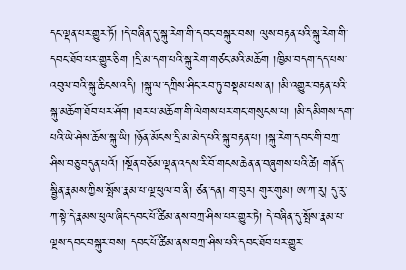དང་ལྡན་པར་གྱུར་ཏོ། །དེ་བཞིན་དུ་སྐུ་རེག་གི་དབང་བསྐུར་བས། ལུས་བརྟན་པའི་སྐུ་རེག་གི་དབང་ཐོབ་པར་གྱུར་ཅིག །དྲི་མ་དག་པའི་སྐུ་རེག་གཙང་མའི་མཆོག །ཁྱིམ་བདག་དད་པས་འབུལ་བའི་སྐུ་ཆིངས་འདི། །སྐུ་ལ་དཀྲིས་ཤིང་རབ་ཏུ་བསྡམ་པས་ན། །མི་འགྱུར་བརྟན་པའི་སྐུ་མཆོག་ཐོབ་པར་ཤོག །ཐར་པ་མཆོག་གི་ལེགས་པར་གང་གསུངས་པ། །མི་དམིགས་དག་པའི་ཡེ་ཤེས་ཆོས་སྐུ་ཡི། །ཉོན་མོངས་དྲི་མ་མེད་པའི་སྐུ་བརྟན་པ། །སྐུ་རེག་དབང་གི་བཀྲ་ཤིས་བཅུ་བདུན་པའོ། །སྔོན་བཅོམ་ལྡན་འདས་རི་བོ་གངས་ཆེན་ན་བཞུགས་པའི་ཚེ། གནོད་སྦྱིན་རྣམས་ཀྱིས་སྤོས་རྣམ་པ་ལྔ་ཕུལ་བ་ནི། ཙན་དན། ག་བུར། གུར་གུམ། ཨ་ཀ་རུ། དུ་རུ་ཀ་སྟེ་དེ་རྣམས་ཕུལ་ཞིང་དབང་པོ་ཚིམ་ནས་བཀྲ་ཤིས་པར་གྱུར་ཏེ། དེ་བཞིན་དུ་སྤོས་རྣམ་པ་ལྔས་དབང་བསྐུར་བས། དབང་པོ་ཚིམ་ནས་བཀྲ་ཤིས་པའི་དབང་ཐོབ་པར་གྱུར་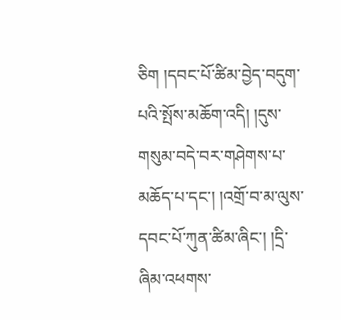ཅིག །དབང་པོ་ཚིམ་བྱེད་བདུག་པའི་སྤོས་མཆོག་འདི། །དུས་གསུམ་བདེ་བར་གཤེགས་པ་མཆོད་པ་དང་། །འགྲོ་བ་མ་ལུས་དབང་པོ་ཀུན་ཚིམ་ཞིང་། །དྲི་ཞིམ་འཕགས་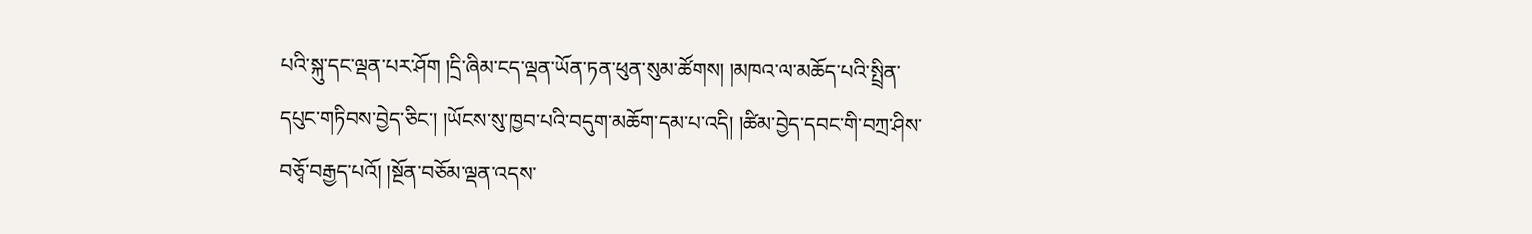པའི་སྐུ་དང་ལྡན་པར་ཤོག །དྲི་ཞིམ་ངད་ལྡན་ཡོན་ཏན་ཕུན་སུམ་ཚོགས། །མཁའ་ལ་མཆོད་པའི་སྤྲིན་དཔུང་གཏིབས་བྱེད་ཅིང་། །ཡོངས་སུ་ཁྱབ་པའི་བདུག་མཆོག་དམ་པ་འདི། །ཚིམ་བྱེད་དབང་གི་བཀྲ་ཤིས་བཅྭོ་བརྒྱད་པའོ། །སྔོན་བཅོམ་ལྡན་འདས་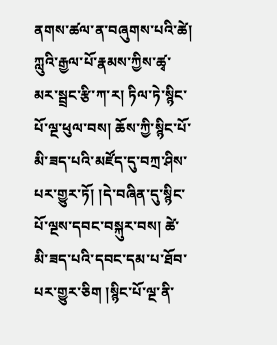ནགས་ཚལ་ན་བཞུགས་པའི་ཚེ། ཀླུའི་རྒྱལ་པོ་རྣམས་ཀྱིས་ཚྭ་མར་སྦྲང་རྩི་ཀ་ར། ཏིལ་ཏེ་སྙིང་པོ་ལྔ་ཕུལ་བས། ཆོས་ཀྱི་སྙིང་པོ་མི་ཟད་པའི་མཛོད་དུ་བཀྲ་ཤིས་པར་གྱུར་ཏོ། །དེ་བཞིན་དུ་སྙིང་པོ་ལྔས་དབང་བསྐུར་བས། ཚེ་མི་ཟད་པའི་དབང་དམ་པ་ཐོབ་པར་གྱུར་ཅིག །སྙིང་པོ་ལྔ་ནི་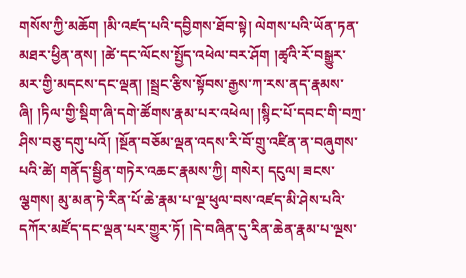གསོས་ཀྱི་མཆོག །མི་འཛད་པའི་དབྱིགས་ཐོབ་སྟེ། ལེགས་པའི་ཡོན་ཏན་མཐར་ཕྱིན་ནས། །ཚེ་དང་ལོངས་སྤྱོད་འཕེལ་བར་ཤོག །ཚྭའི་རོ་བསྒྱུར་མར་གྱི་མདངས་དང་ལྡན། །སྦྲང་རྩིས་སྟོབས་རྒྱས་ཀ་རས་ནད་རྣམས་ཞི། །ཏིལ་གྱི་སྡིག་ཞི་དགེ་ཚོགས་རྣམ་པར་འཕེལ། །སྙིང་པོ་དབང་གི་བཀྲ་ཤིས་བཅུ་དགུ་པའོ། །སྔོན་བཅོམ་ལྡན་འདས་རི་བོ་གྲུ་འཛིན་ན་བཞུགས་པའི་ཚེ། གནོད་སྦྱིན་གཏེར་འཆང་རྣམས་ཀྱི། གསེར། དངུལ། ཟངས་ལྕགས། མུ་མན་ཏེ་རིན་པོ་ཆེ་རྣམ་པ་ལྔ་ཕུལ་བས་འཛད་མི་ཤེས་པའི་དཀོར་མཛོད་དང་ལྡན་པར་གྱུར་ཏོ། །དེ་བཞིན་དུ་རིན་ཆེན་རྣམ་པ་ལྔས་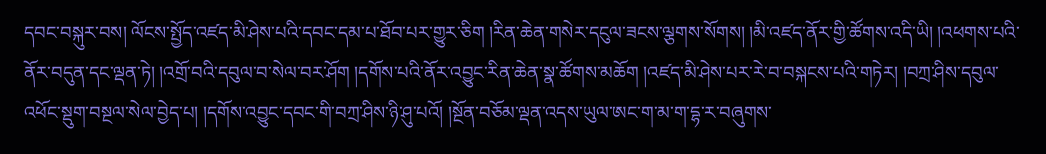དབང་བསྐུར་བས། ལོངས་སྤྱོད་འཛད་མི་ཤེས་པའི་དབང་དམ་པ་ཐོབ་པར་གྱུར་ཅིག །རིན་ཆེན་གསེར་དངུལ་ཟངས་ལྕགས་སོགས། །མི་འཛད་ནོར་གྱི་ཚོགས་འདི་ཡི། །འཕགས་པའི་ནོར་བདུན་དང་ལྡན་ཏེ། །འགྲོ་བའི་དབུལ་བ་སེལ་བར་ཤོག །དགོས་པའི་ནོར་འབྱུང་རིན་ཆེན་སྣ་ཚོགས་མཆོག །འཛད་མི་ཤེས་པར་རེ་བ་བསྐངས་པའི་གཏེར། །བཀྲ་ཤིས་དབུལ་འཕོང་སྡུག་བསྔལ་སེལ་བྱེད་པ། །དགོས་འབྱུང་དབང་གི་བཀྲ་ཤིས་ཉི་ཤུ་པའོ། །སྔོན་བཅོམ་ལྡན་འདས་ཡུལ་ཨང་ག་མ་ག་དྷ་ར་བཞུགས་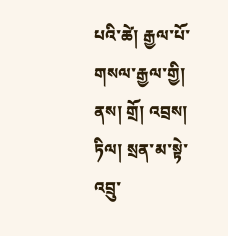པའི་ཚེ། རྒྱལ་པོ་གསལ་རྒྱལ་གྱི། ནས། གྲོ། འབྲས། ཏིལ། སྲན་མ་སྟེ་འབྲུ་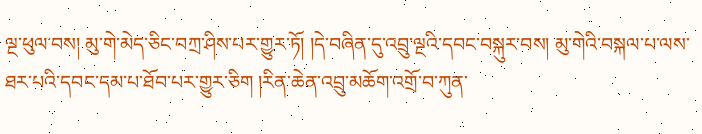ལྔ་ཕུལ་བས། མུ་གེ་མེད་ཅིང་བཀྲ་ཤིས་པར་གྱུར་ཏོ། །དེ་བཞིན་དུ་འབྲུ་ལྔའི་དབང་བསྐུར་བས། མུ་གེའི་བསྐལ་པ་ལས་ཐར་པའི་དབང་དམ་པ་ཐོབ་པར་གྱུར་ཅིག །རིན་ཆེན་འབྲུ་མཆོག་འགྲོ་བ་ཀུན་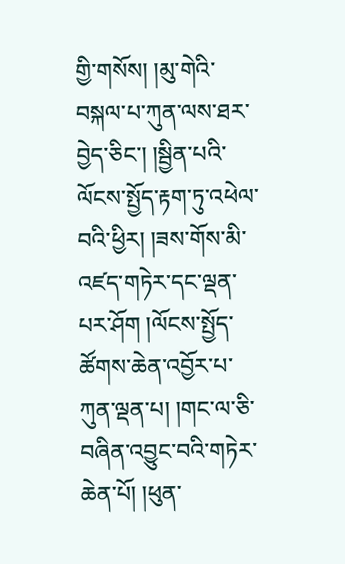གྱི་གསོས། །མུ་གེའི་བསྐལ་པ་ཀུན་ལས་ཐར་བྱེད་ཅིང་། །སྦྱིན་པའི་ལོངས་སྤྱོད་རྟག་ཏུ་འཕེལ་བའི་ཕྱིར། །ཟས་གོས་མི་འཛད་གཏེར་དང་ལྡན་པར་ཤོག །ལོངས་སྤྱོད་ཚོགས་ཆེན་འབྱོར་པ་ཀུན་ལྡན་པ། །གང་ལ་ཅི་བཞིན་འབྱུང་བའི་གཏེར་ཆེན་པོ། །ཕུན་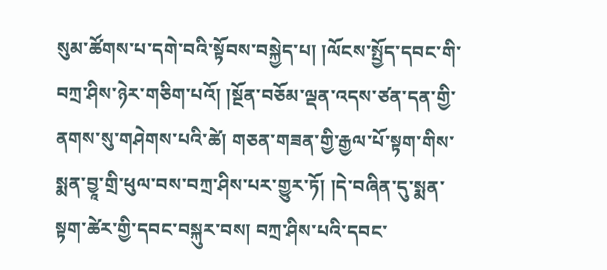སུམ་ཚོགས་པ་དགེ་བའི་སྟོབས་བསྐྱེད་པ། །ལོངས་སྤྱོད་དབང་གི་བཀྲ་ཤིས་ཉེར་གཅིག་པའོ། །སྔོན་བཅོམ་ལྡན་འདས་ཙན་དན་གྱི་ནགས་སུ་གཤེགས་པའི་ཚེ། གཅན་གཟན་གྱི་རྒྱལ་པོ་སྟག་གིས་སྨན་བྱཱ་གྲི་ཕུལ་བས་བཀྲ་ཤིས་པར་གྱུར་ཏོ། །དེ་བཞིན་དུ་སྨན་སྟག་ཚེར་གྱི་དབང་བསྐུར་བས། བཀྲ་ཤིས་པའི་དབང་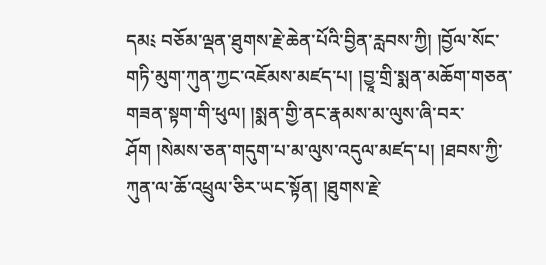དམ༴ བཅོམ་ལྡན་ཐུགས་རྗེ་ཆེན་པོའི་བྱིན་རླབས་ཀྱི། །བྱོལ་སོང་གཏི་མུག་ཀུན་ཀྱང་འཇོམས་མཛད་པ། །བྱཱ་གྲི་སྨན་མཆོག་གཅན་གཟན་སྟག་གི་ཕུལ། །སྨན་གྱི་ནང་རྣམས་མ་ལུས་ཞི་བར་ཤོག །སེམས་ཅན་གདུག་པ་མ་ལུས་འདུལ་མཛད་པ། །ཐབས་ཀྱི་ཀུན་ལ་ཆོ་འཕྲུལ་ཅིར་ཡང་སྟོན། །ཐུགས་རྗེ་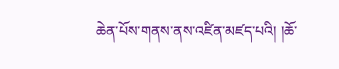ཆེན་པོས་གནས་ནས་འཛིན་མཛད་པའི། །ཆོ་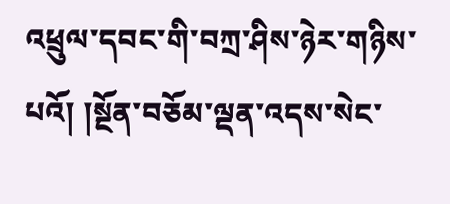འཕྲུལ་དབང་གི་བཀྲ་ཤིས་ཉེར་གཉིས་པའོ། །སྔོན་བཅོམ་ལྡན་འདས་སེང་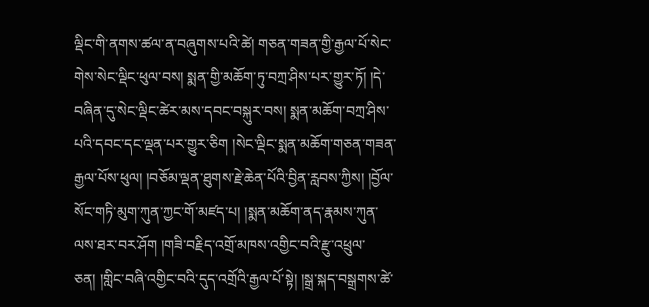ལྡིང་གི་ནགས་ཚལ་ན་བཞུགས་པའི་ཚེ། གཅན་གཟན་གྱི་རྒྱལ་པོ་སེང་གེས་སེང་ལྡིང་ཕུལ་བས། སྨན་གྱི་མཆོག་ཏུ་བཀྲ་ཤིས་པར་གྱུར་ཏོ། །དེ་བཞིན་དུ་སེང་ལྡིང་ཚེར་མས་དབང་བསྐུར་བས། སྨན་མཆོག་བཀྲ་ཤིས་པའི་དབང་དང་ལྡན་པར་གྱུར་ཅིག །སེང་ལྡིང་སྨན་མཆོག་གཅན་གཟན་རྒྱལ་པོས་ཕུལ། །བཅོམ་ལྡན་ཐུགས་རྗེ་ཆེན་པོའི་བྱིན་རླབས་ཀྱིས། །བྱོལ་སོང་གཏི་མུག་ཀུན་ཀྱང་གོ་མཛད་པ། །སྨན་མཆོག་ནད་རྣམས་ཀུན་ལས་ཐར་བར་ཤོག །གཟི་བརྗིད་འགྲོ་མཁས་འགྱིང་བའི་རྫུ་འཕྲུལ་ཅན། །གླིང་བཞི་འགྱིང་བའི་དུད་འགྲོའི་རྒྱལ་པོ་སྟེ། །སྒྲ་སྐད་བསྒྲགས་ཚེ་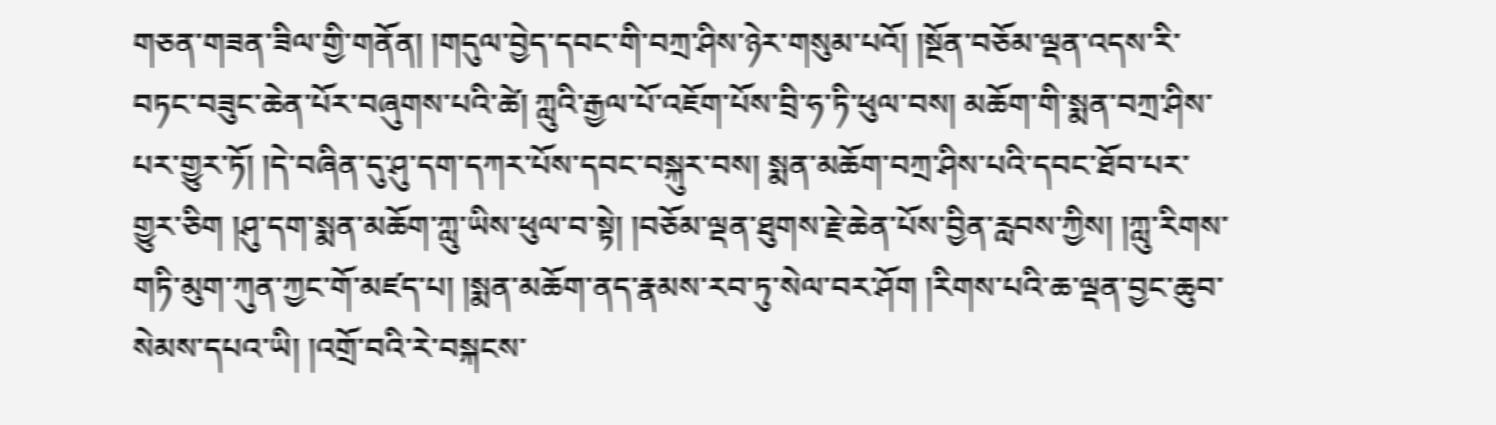གཅན་གཟན་ཟིལ་གྱི་གནོན། །གདུལ་བྱེད་དབང་གི་བཀྲ་ཤིས་ཉེར་གསུམ་པའོ། །སྔོན་བཅོམ་ལྡན་འདས་རི་བཏང་བཟུང་ཆེན་པོར་བཞུགས་པའི་ཚེ། ཀླུའི་རྒྱལ་པོ་འཇོག་པོས་བྲི་ཧ་ཏི་ཕུལ་བས། མཆོག་གི་སྨན་བཀྲ་ཤིས་པར་གྱུར་ཏོ། །དེ་བཞིན་དུ་ཤུ་དག་དཀར་པོས་དབང་བསྐུར་བས། སྨན་མཆོག་བཀྲ་ཤིས་པའི་དབང་ཐོབ་པར་གྱུར་ཅིག །ཤུ་དག་སྨན་མཆོག་ཀླུ་ཡིས་ཕུལ་བ་སྟེ། །བཅོམ་ལྡན་ཐུགས་རྗེ་ཆེན་པོས་བྱིན་རླབས་ཀྱིས། །ཀླུ་རིགས་གཏི་མུག་ཀུན་ཀྱང་གོ་མཛད་པ། །སྨན་མཆོག་ནད་རྣམས་རབ་ཏུ་སེལ་བར་ཤོག །རིགས་པའི་ཆ་ལྡན་བྱང་ཆུབ་སེམས་དཔའ་ཡི། །འགྲོ་བའི་རེ་བསྐངས་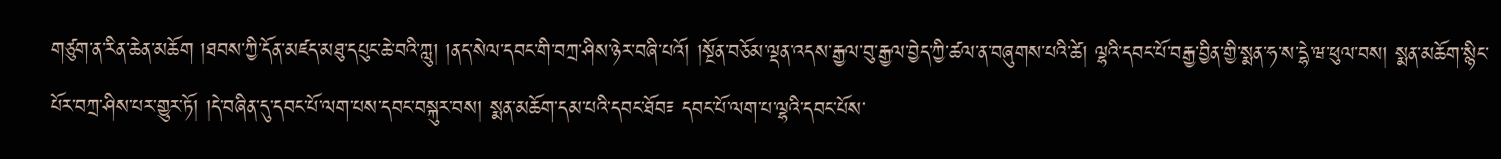གཙུག་ན་རིན་ཆེན་མཆོག །ཐབས་ཀྱི་དོན་མཛད་མཐུ་དཔུང་ཆེ་བའི་ཀླུ། །ནད་སེལ་དབང་གི་བཀྲ་ཤིས་ཉེར་བཞི་པའོ། །སྔོན་བཅོམ་ལྡན་འདས་རྒྱལ་བུ་རྒྱལ་བྱེད་ཀྱི་ཚལ་ན་བཞུགས་པའི་ཚེ། ལྷའི་དབང་པོ་བརྒྱ་བྱིན་གྱི་སྨན་ཧ་ས་དྷེ་ཝ་ཕུལ་བས། སྨན་མཆོག་སྙིང་པོར་བཀྲ་ཤིས་པར་གྱུར་ཏོ། །དེ་བཞིན་དུ་དབང་པོ་ལག་པས་དབང་བསྐུར་བས། སྨན་མཆོག་དམ་པའི་དབང་ཐོབ༴ དབང་པོ་ལག་པ་ལྷའི་དབང་པོས་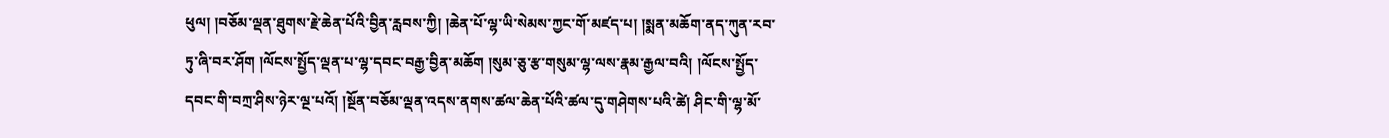ཕུལ། །བཅོམ་ལྡན་ཐུགས་རྗེ་ཆེན་པོའི་བྱིན་རླབས་ཀྱི། །ཆེན་པོ་ལྷ་ཡི་སེམས་ཀྱང་གོ་མཛད་པ། །སྨན་མཆོག་ནད་ཀུན་རབ་ཏུ་ཞི་བར་ཤོག །ལོངས་སྤྱོད་ལྡན་པ་ལྷ་དབང་བརྒྱ་བྱིན་མཆོག །སུམ་ཅུ་རྩ་གསུམ་ལྷ་ལས་རྣམ་རྒྱལ་བའི། །ལོངས་སྤྱོད་དབང་གི་བཀྲ་ཤིས་ཉེར་ལྔ་པའོ། །སྔོན་བཅོམ་ལྡན་འདས་ནགས་ཚལ་ཆེན་པོའི་ཚལ་དུ་གཤེགས་པའི་ཚེ། ཤིང་གི་ལྷ་མོ་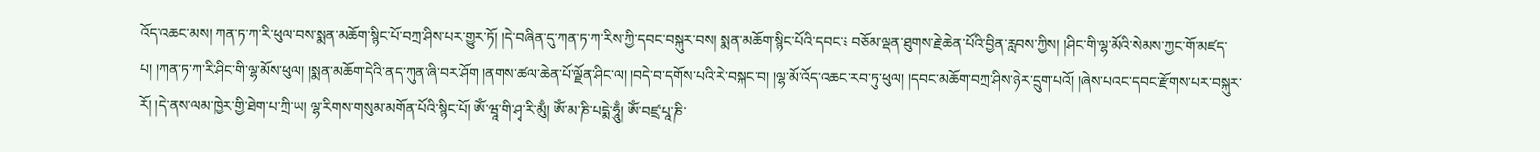འོད་འཆང་མས། ཀན་ཏ་ཀ་རི་ཕུལ་བས་སྨན་མཆོག་སྙིང་པོ་བཀྲ་ཤིས་པར་གྱུར་ཏོ། །དེ་བཞིན་དུ་ཀན་ཏ་ཀ་རིས་ཀྱི་དབང་བསྐུར་བས། སྨན་མཆོག་སྙིང་པོའི་དབང་༴ བཅོམ་ལྡན་ཐུགས་རྗེ་ཆེན་པོའི་བྱིན་རླབས་ཀྱིས། །ཤིང་གི་ལྷ་མོའི་སེམས་ཀྱང་གོ་མཛད་པ། །ཀན་ཏ་ཀ་རི་ཤིང་གི་ལྷ་མོས་ཕུལ། །སྨན་མཆོག་དེའི་ནད་ཀུན་ཞི་བར་ཤོག །ནགས་ཚལ་ཆེན་པོ་ལྗོན་ཤིང་ལ། །བདེ་བ་དགོས་པའི་རེ་བསྐང་བ། །ལྷ་མོ་འོད་འཆང་རབ་ཏུ་ཕུལ། །དབང་མཆོག་བཀྲ་ཤིས་ཉེར་དྲུག་པའོ། །ཞེས་པའང་དབང་རྫོགས་པར་བསྐུར་རོ། །དེ་ནས་ལམ་ཁྱེར་གྱི་ཐེག་པ་ཀྲི་ཡ། ལྷ་རིགས་གསུམ་མགོན་པོའི་སྙིང་པོ། ༀ་ཝཱ་གི་ཤྭ་རི་མུྃ། ༀ་མ་ཎི་པདྨེ་ཧཱུྃ། ༀ་བཛྲ་པཱ་ཎི་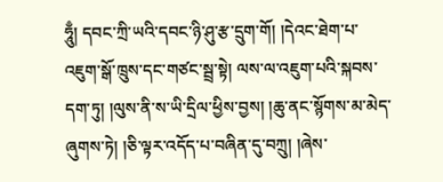ཧཱུྃ། དབང་ཀྲི་ཡའི་དབང་ཉི་ཤུ་རྩ་དྲུག་གོ། །དེའང་ཐེག་པ་འཇུག་སྒོ་ཁྲུས་དང་གཙང་སྦྲ་སྟེ། ལས་ལ་འཇུག་པའི་སྐབས་དག་ཏུ། །ལུས་ནི་ས་ཡི་དྲིལ་ཕྱིས་བྱས། །ཆུ་ནང་སྙོགས་མ་མེད་ཞུགས་ཏེ། །ཅི་ལྟར་འདོད་པ་བཞིན་དུ་བཀྲུ། །ཞེས་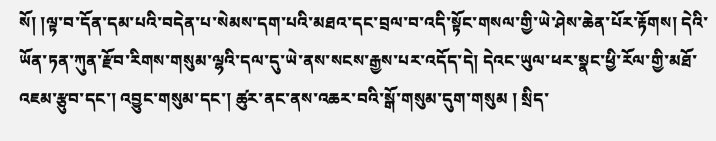སོ། །ལྟ་བ་དོན་དམ་པའི་བདེན་པ་སེམས་དག་པའི་མཐའ་དང་བྲལ་བ་འདི་སྟོང་གསལ་གྱི་ཡེ་ཤེས་ཆེན་པོར་རྟོགས། དེའི་ཡོན་ཏན་ཀུན་རྫོབ་རིགས་གསུམ་ལྷའི་དལ་དུ་ཡེ་ནས་སངས་རྒྱས་པར་འདོད་དེ། དེའང་ཡུལ་ཕར་སྣང་ཕྱི་རོལ་གྱི་མཐོ་འཇམ་རྩུབ་དང་། འབྱུང་གསུམ་དང་། ཚུར་ནང་ནས་འཆར་བའི་སྒོ་གསུམ་དུག་གསུམ ། སྲིད་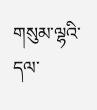གསུམ་ལྷའི་དལ་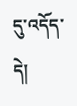དུ་འདོད་དེ།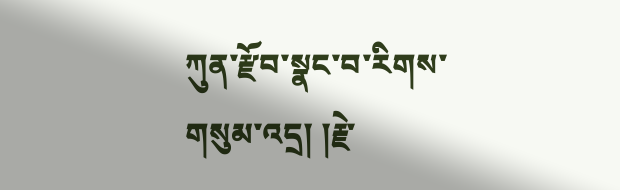ཀུན་རྫོབ་སྣང་བ་རིགས་གསུམ་འདྲ། །རྗེ་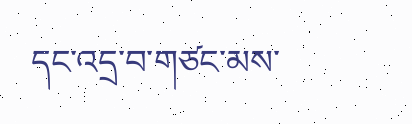དང་འདྲ་བ་གཙང་མས་